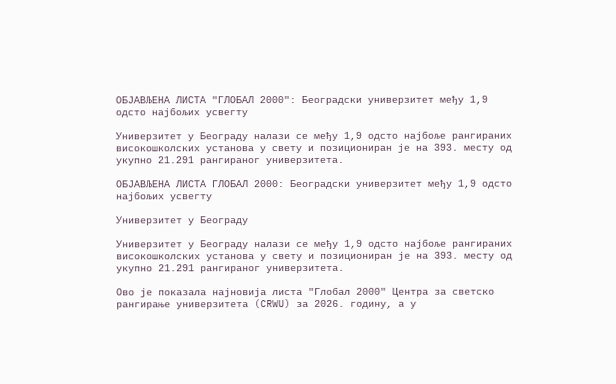ОБЈАВЉЕНА ЛИСТА "ГЛОБАЛ 2000": Београдски универзитет међу 1,9 одсто најбољих усвегту

Универзитет у Београду налази се међу 1,9 одсто најбоље рангираних високошколских установа у свету и позициониран је на 393. месту од укупно 21.291 рангираног универзитета.

ОБЈАВЉЕНА ЛИСТА ГЛОБАЛ 2000: Београдски универзитет међу 1,9 одсто најбољих усвегту

Универзитет у Београду

Универзитет у Београду налази се међу 1,9 одсто најбоље рангираних високошколских установа у свету и позициониран је на 393. месту од укупно 21.291 рангираног универзитета.

Ово је показала најновија листа "Глобал 2000" Центра за светско рангирање универзитета (CRWU) за 2026. годину, а у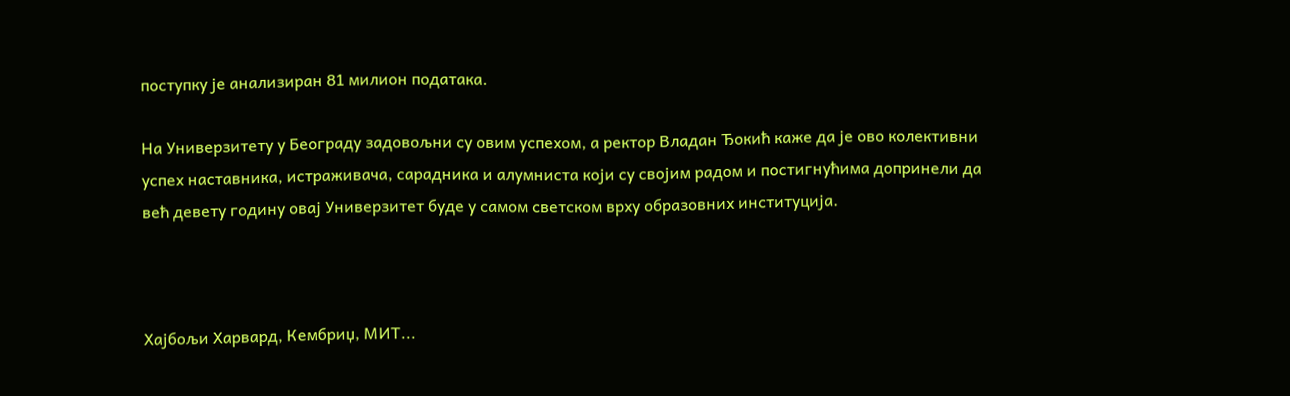поступку је анализиран 81 милион података.

На Универзитету у Београду задовољни су овим успехом, а ректор Владан Ђокић каже да је ово колективни успех наставника, истраживача, сарадника и алумниста који су својим радом и постигнућима допринели да већ девету годину овај Универзитет буде у самом светском врху образовних институција.



Хајбољи Харвард, Кембриџ, МИТ...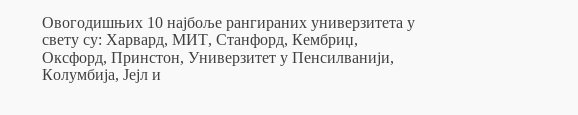Овогодишњих 10 најбоље рангираних универзитета у свету су: Харвард, МИТ, Станфорд, Кембриџ, Оксфорд, Принстон, Универзитет у Пенсилванији, Колумбија, Јејл и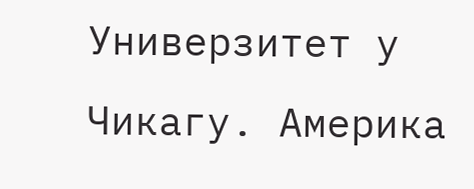Универзитет у Чикагу. Америка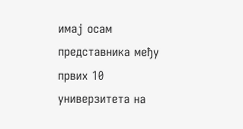имај осам представника међу првих 10 универзитета на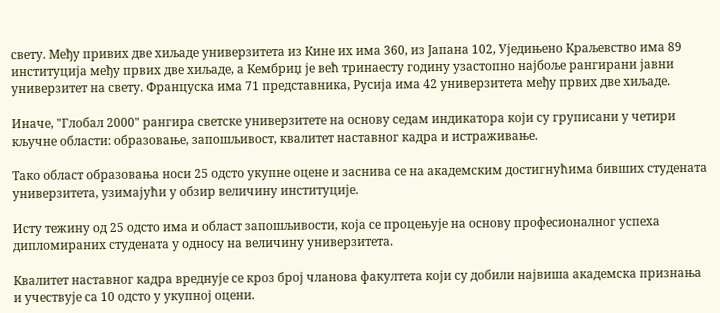свету. Међу привих две хиљаде универзитета из Кине их има 360, из Јапана 102, Уједињено Краљевство има 89 институција међу првих две хиљаде, а Кембриџ је већ тринаесту годину узастопно најбоље рангирани јавни универзитет на свету. Француска има 71 представника, Русија има 42 универзитета међу првих две хиљаде.

Иначе, "Глобал 2000" рангира светске универзитете на основу седам индикатора који су груписани у четири кључне области: образовање, запошљивост, квалитет наставног кадра и истраживање.

Тако област образовања носи 25 одсто укупне оцене и заснива се на академским достигнућима бивших студената универзитета, узимајући у обзир величину институције.

Исту тежину од 25 одсто има и област запошљивости, која се процењује на основу професионалног успеха дипломираних студената у односу на величину универзитета.

Квалитет наставног кадра вреднује се кроз број чланова факултета који су добили највиша академска признања и учествује са 10 одсто у укупној оцени.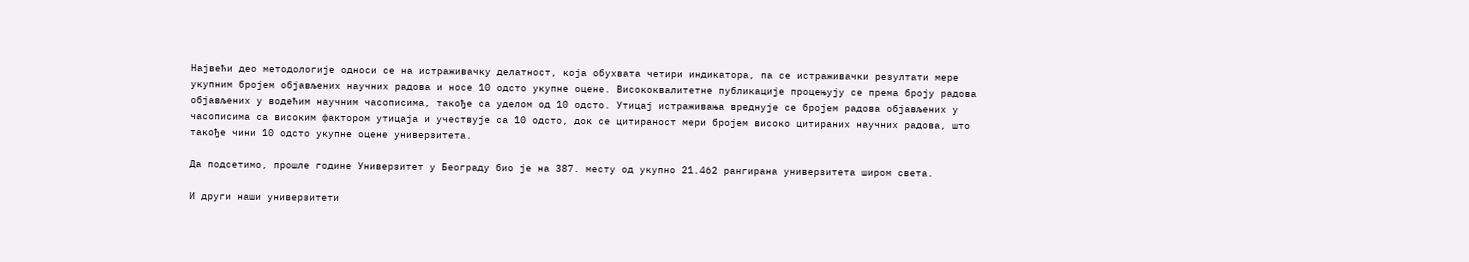Највећи део методологије односи се на истраживачку делатност, која обухвата четири индикатора, па се истраживачки резултати мере укупним бројем објављених научних радова и носе 10 одсто укупне оцене. Висококвалитетне публикације процењују се према броју радова објављених у водећим научним часописима, такође са уделом од 10 одсто. Утицај истраживања вреднује се бројем радова објављених у часописима са високим фактором утицаја и учествује са 10 одсто, док се цитираност мери бројем високо цитираних научних радова, што такође чини 10 одсто укупне оцене универзитета.

Да подсетимо, прошле године Универзитет у Београду био је на 387. месту од укупно 21.462 рангирана универзитета широм света.

И други наши универзитети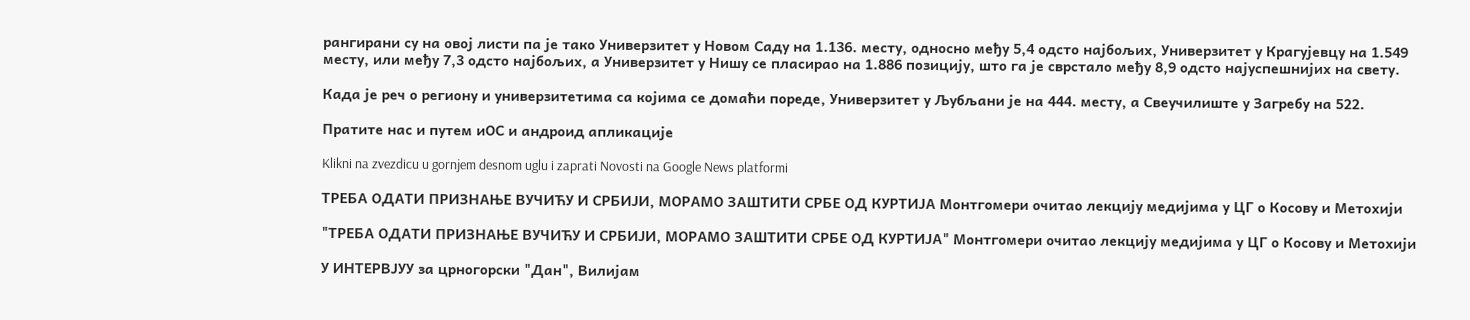рангирани су на овој листи па је тако Универзитет у Новом Саду на 1.136. месту, односно међу 5,4 одсто најбољих, Универзитет у Крагујевцу на 1.549 месту, или међу 7,3 одсто најбољих, а Универзитет у Нишу се пласирао на 1.886 позицију, што га је сврстало међу 8,9 одсто најуспешнијих на свету.

Када је реч о региону и универзитетима са којима се домаћи пореде, Универзитет у Љубљани је на 444. месту, а Свеучилиште у Загребу на 522.

Пратите нас и путем иОС и андроид апликације

Klikni na zvezdicu u gornjem desnom uglu i zaprati Novosti na Google News platformi

ТРЕБА ОДАТИ ПРИЗНАЊЕ ВУЧИЋУ И СРБИЈИ, МОРАМО ЗАШТИТИ СРБЕ ОД КУРТИЈА Монтгомери очитао лекцију медијима у ЦГ о Косову и Метохији

"ТРЕБА ОДАТИ ПРИЗНАЊЕ ВУЧИЋУ И СРБИЈИ, МОРАМО ЗАШТИТИ СРБЕ ОД КУРТИЈА" Монтгомери очитао лекцију медијима у ЦГ о Косову и Метохији

У ИНТЕРВЈУУ за црногорски "Дан", Вилијам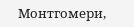Монтгомери,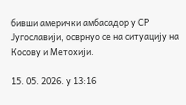бивши амерички амбасадор у СР Југославији, осврнуо се на ситуацију на Косову и Метохији.

15. 05. 2026. у 13:16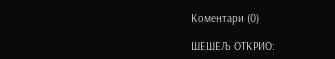Коментари (0)

ШЕШЕЉ ОТКРИО: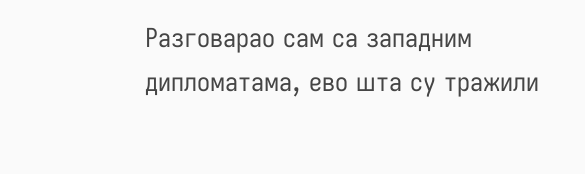Разговарао сам са западним дипломатама, ево шта су тражили